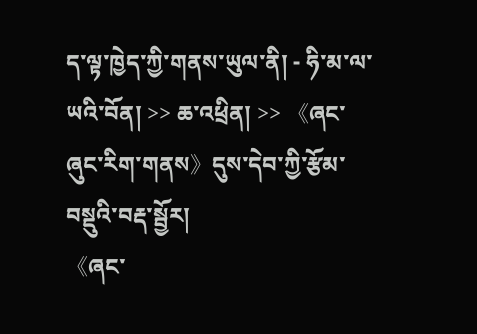ད་ལྟ་ཁྱེད་ཀྱི་གནས་ཡུལ་ནི། - ཧི་མ་ལ་ཡའི་བོན། >> ཆ་འཕྲིན། >> 《ཞང་ཞུང་རིག་གནས》དུས་དེབ་ཀྱི་རྩོམ་བསྡུའི་བརྡ་སྦྱོར།
《ཞང་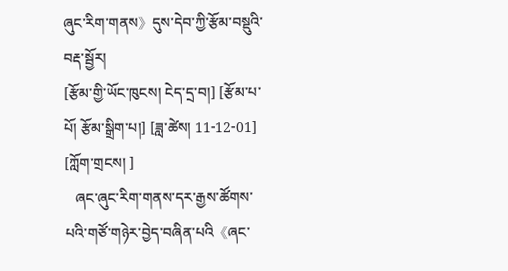ཞུང་རིག་གནས》དུས་དེབ་ཀྱི་རྩོམ་བསྡུའི་བརྡ་སྦྱོར།
[རྩོམ་གྱི་ཡོང་ཁུངས། ངེད་དྲ་བ།] [རྩོམ་པ་པོ། རྩོམ་སྒྲིག་པ།] [ཟླ་ཚེས། 11-12-01] [ཀློག་གྲངས། ]
   ཞང་ཞུང་རིག་གནས་དར་རྒྱས་ཚོགས་པའི་གཙོ་གཉེར་བྱེད་བཞིན་པའི《ཞང་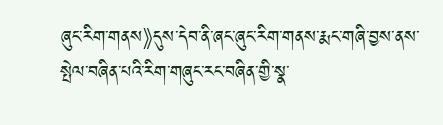ཞུང་རིག་གནས》དུས་དེབ་ནི་ཞང་ཞུང་རིག་གནས་རྨང་གཞི་བྱས་ནས་སྤེལ་བཞིན་པའི་རིག་གཞུང་རང་བཞིན་གྱི་སྣ་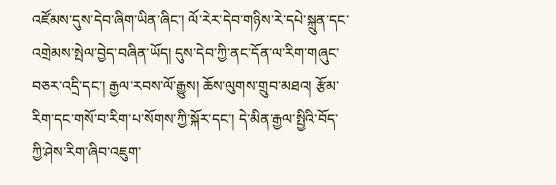འཛོམས་དུས་དེབ་ཞིག་ཡིན་ཞིང་། ལོ་རེར་དེབ་གཉིས་རེ་དཔེ་སྐྲུན་དང་འགྲེམས་སྤེལ་བྱེད་བཞིན་ཡོད། དུས་དེབ་ཀྱི་ནང་དོན་ལ་རིག་གཞུང་བཅར་འདྲི་དང་། རྒྱལ་རབས་ལོ་རྒྱུས། ཆོས་ལུགས་གྲུབ་མཐའ། རྩོམ་རིག་དང་གསོ་བ་རིག་པ་སོགས་ཀྱི་སྐོར་དང་། དེ་མིན་རྒྱལ་སྤྱིའི་བོད་ཀྱི་ཤེས་རིག་ཞིབ་འཇུག་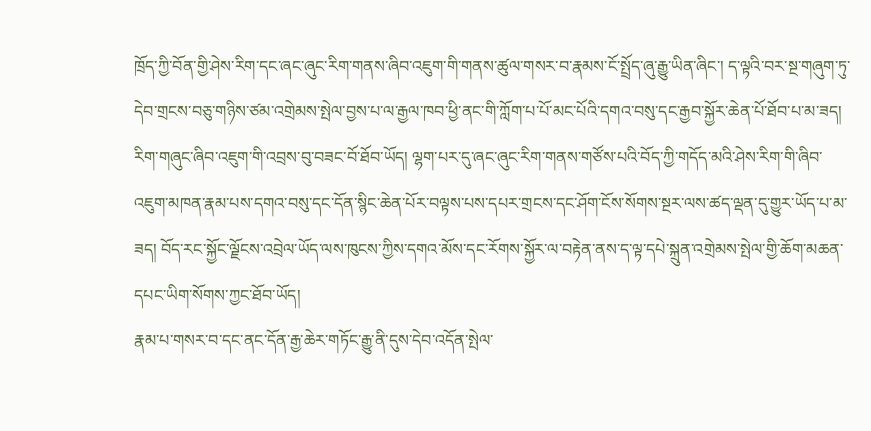ཁྲོད་ཀྱི་བོན་གྱི་ཤེས་རིག་དང་ཞང་ཞུང་རིག་གནས་ཞིབ་འཇུག་གི་གནས་ཚུལ་གསར་བ་རྣམས་ངོ་སྤྲོད་ཞུ་རྒྱུ་ཡིན་ཞིང་། ད་ལྟའི་བར་སྔ་གཞུག་ཏུ་དེབ་གྲངས་བཅུ་གཉིས་ཙམ་འགྲེམས་སྤེལ་བྱས་པ་ལ་རྒྱལ་ཁབ་ཕྱི་ནང་གི་ཀློག་པ་པོ་མང་པོའི་དགའ་བསུ་དང་རྒྱབ་སྐྱོར་ཆེན་པོ་ཐོབ་པ་མ་ཟད། རིག་གཞུང་ཞིབ་འཇུག་གི་འབྲས་བུ་བཟང་བོ་ཐོབ་ཡོད། ལྷག་པར་དུ་ཞང་ཞུང་རིག་གནས་གཙོས་པའི་བོད་ཀྱི་གདོད་མའི་ཤེས་རིག་གི་ཞིབ་འཇུག་མཁན་རྣམ་པས་དགའ་བསུ་དང་དོན་སྙིང་ཆེན་པོར་བལྟས་པས་དཔར་གྲངས་དང་ཤོག་ངོས་སོགས་སྔར་ལས་ཚད་ལྡན་དུ་གྱུར་ཡོད་པ་མ་ཟད། བོད་རང་སྐྱོང་ལྗོངས་འབྲེལ་ཡོད་ལས་ཁུངས་ཀྱིས་དགའ་མོས་དང་རོགས་སྐྱོར་ལ་བརྟེན་ནས་ད་ལྟ་དཔེ་སྐྲུན་འགྲེམས་སྤེལ་གྱི་ཆོག་མཆན་དཔང་ཡིག་སོགས་ཀྱང་ཐོབ་ཡོད།
རྣམ་པ་གསར་བ་དང་ནང་དོན་རྒྱ་ཆེར་གཏོང་རྒྱུ་ནི་དུས་དེབ་འདོན་སྤེལ་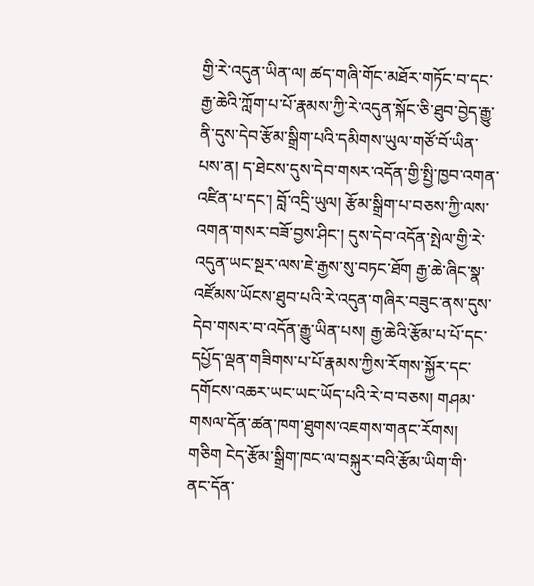གྱི་རེ་འདུན་ཡིན་ལ། ཚད་གཞི་གོང་མཐོར་གཏོང་བ་དང་རྒྱ་ཆེའི་ཀློག་པ་པོ་རྣམས་ཀྱི་རེ་འདུན་སྐོང་ཅི་ཐུབ་བྱེད་རྒྱུ་ནི་དུས་དེབ་རྩོམ་སྒྲིག་པའི་དམིགས་ཡུལ་གཙོ་བོ་ཡིན་པས་ན། ད་ཐེངས་དུས་དེབ་གསར་འདོན་གྱི་སྤྱི་ཁྱབ་འགན་འཛིན་པ་དང་། བློ་འདྲི་ཡུལ། རྩོམ་སྒྲིག་པ་བཅས་ཀྱི་ལས་འགན་གསར་བཟོ་བྱས་ཤིང་། དུས་དེབ་འདོན་སྤེལ་གྱི་རེ་འདུན་ཡང་སྔར་ལས་ཇེ་རྒྱས་སུ་བཏང་ཐོག རྒྱ་ཆེ་ཞིང་སྣ་འཛོམས་ཡོངས་ཐུབ་པའི་རེ་འདུན་གཞིར་བཟུང་ནས་དུས་དེབ་གསར་བ་འདོན་རྒྱུ་ཡིན་པས། རྒྱ་ཆེའི་རྩོམ་པ་པོ་དང་དཔྱོད་ལྡན་གཟིགས་པ་པོ་རྣམས་ཀྱིས་རོགས་སྐྱོར་དང་དགོངས་འཆར་ཡང་ཡང་ཡོད་པའི་རེ་བ་བཅས། གཤམ་གསལ་དོན་ཚན་ཁག་ཐུགས་འཇགས་གནང་རོགས།
གཅིག ངེད་རྩོམ་སྒྲིག་ཁང་ལ་བསྐུར་བའི་རྩོམ་ཡིག་གི་ནང་དོན་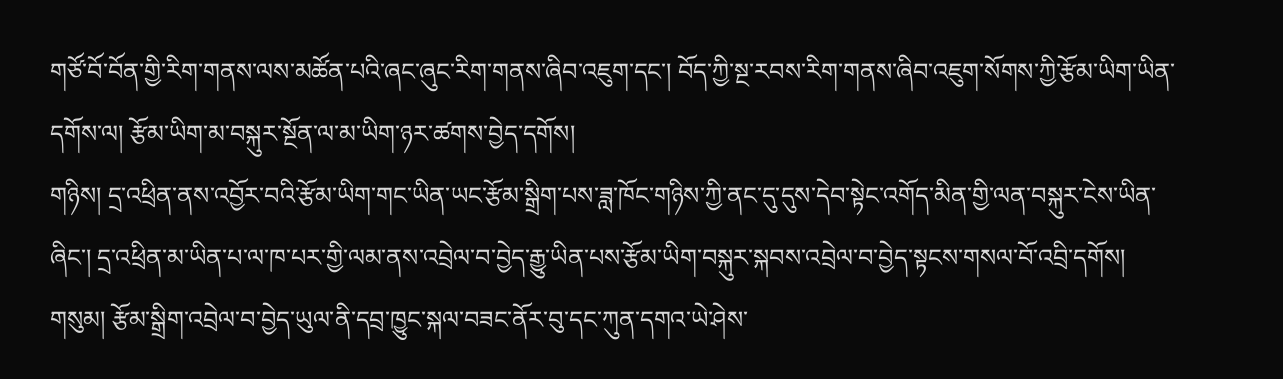གཙོ་བོ་བོན་གྱི་རིག་གནས་ལས་མཚོན་པའི་ཞང་ཞུང་རིག་གནས་ཞིབ་འཇུག་དང་། བོད་ཀྱི་སྔ་རབས་རིག་གནས་ཞིབ་འཇུག་སོགས་ཀྱི་རྩོམ་ཡིག་ཡིན་དགོས་ལ། རྩོམ་ཡིག་མ་བསྐུར་སྔོན་ལ་མ་ཡིག་ཉར་ཚགས་བྱེད་དགོས།
གཉིས། དྲ་འཕྲིན་ནས་འབྱོར་བའི་རྩོམ་ཡིག་གང་ཡིན་ཡང་རྩོམ་སྒྲིག་པས་ཟླ་ཁོང་གཉིས་ཀྱི་ནང་དུ་དུས་དེབ་སྟེང་འགོད་མིན་གྱི་ལན་བསྐུར་ངེས་ཡིན་ཞིང་། དྲ་འཕྲིན་མ་ཡིན་པ་ལ་ཁ་པར་གྱི་ལམ་ནས་འབྲེལ་བ་བྱེད་རྒྱུ་ཡིན་པས་རྩོམ་ཡིག་བསྐུར་སྐབས་འབྲེལ་བ་བྱེད་སྟངས་གསལ་བོ་འབྲི་དགོས།
གསུམ། རྩོམ་སྒྲིག་འབྲེལ་བ་བྱེད་ཡུལ་ནི་དབྲ་ཁྱུང་སྐལ་བཟང་ནོར་བུ་དང་ཀུན་དགའ་ཡེ་ཤེས་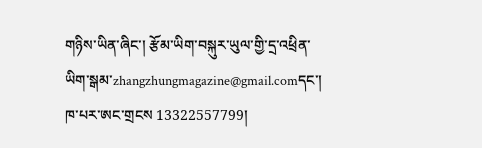གཉིས་ཡིན་ཞིང་། རྩོམ་ཡིག་བསྐུར་ཡུལ་གྱི་དྲ་འཕྲིན་ཡིག་སྒམ་zhangzhungmagazine@gmail.comདང་། ཁ་པར་ཨང་གྲངས 13322557799།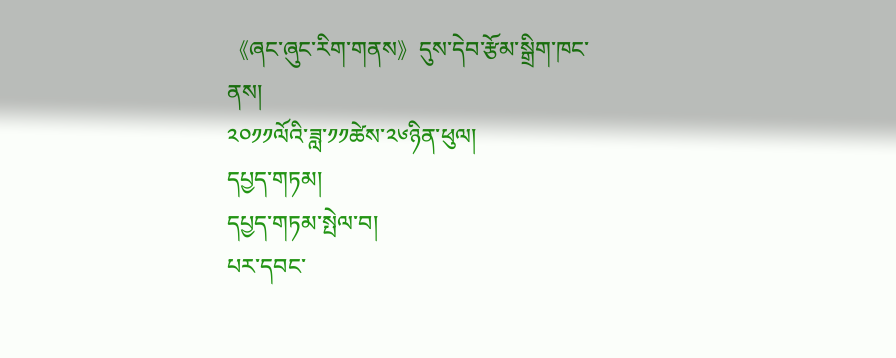《ཞང་ཞུང་རིག་གནས》དུས་དེབ་རྩོམ་སྒྲིག་ཁང་ནས།
༢༠༡༡ལོའི་ཟླ་༡༡ཚེས་༢༦ཉིན་ཕུལ།
དཔྱད་གཏམ།
དཔྱད་གཏམ་སྤེལ་བ།
པར་དབང་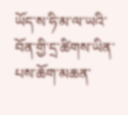ཡོད་ས་ཧི་མ་ལ་ཡའི་བོན་གྱི་དྲ་ཚིགས་ཡིན་པས་ཆོག་མཆན་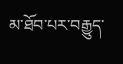མ་ཐོབ་པར་བརྒྱུད་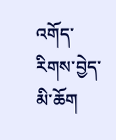འགོད་རིགས་བྱེད་མི་ཆོག